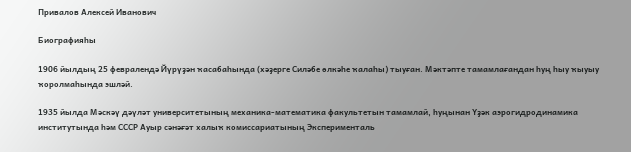Привалов Алексей Иванович

Биографияһы

1906 йылдың 25 февралендә Йүрүҙән ҡасабаһында (хәҙерге Силәбе өлкәһе ҡалаһы) тыуған. Мәктәпте тамамлағандан һуң һыу ҡыуыу ҡоролмаһында эшләй.

1935 йылда Мәскәү дәүләт университетының механика-математика факультетын тамамлай, һуңынан Үҙәк аэрогидродинамика институтында һәм СССР Ауыр сәнәғәт халыҡ комиссариатының Эксперименталь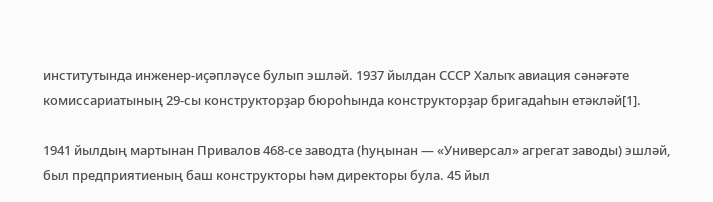институтында инженер-иҫәпләүсе булып эшләй. 1937 йылдан СССР Халыҡ авиация сәнәғәте комиссариатының 29-сы конструкторҙар бюроһында конструкторҙар бригадаһын етәкләй[1].

1941 йылдың мартынан Привалов 468-се заводта (һуңынан — «Универсал» агрегат заводы) эшләй, был предприятиеның баш конструкторы һәм директоры була. 45 йыл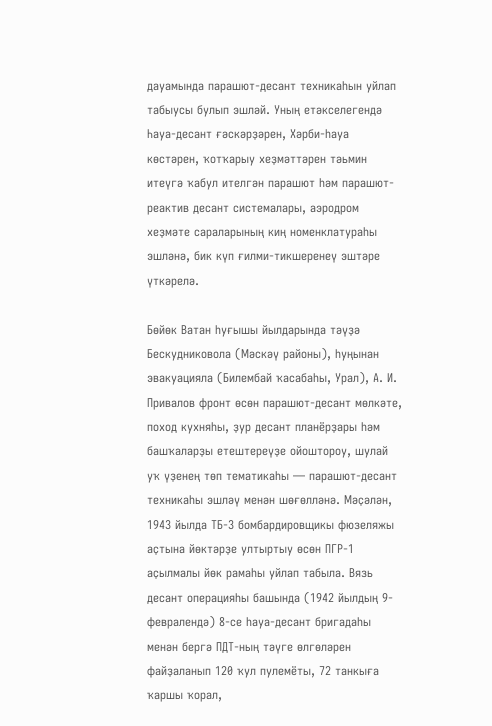дауамында парашют-десант техникаһын уйлап табыусы булып эшләй. Уның етәкселегендә Һауа-десант ғәскәрҙәрен, Хәрби-һауа көстәрен, ҡотҡарыу хеҙмәттәрен тәьмин итеүгә ҡабул ителгән парашют һәм парашют-реактив десант системалары, аэродром хеҙмәте сараларының киң номенклатураһы эшләнә, бик күп ғилми-тикшеренеү эштәре үткәрелә.

Бөйөк Ватан һуғышы йылдарында тәүҙә Бескудниковола (Мәскәү районы), һуңынан эвакуацияла (Билембай ҡасабаһы, Урал), А. И. Привалов фронт өсөн парашют-десант мөлкәте, поход кухняһы, ҙур десант планёрҙары һәм башҡаларҙы етештереүҙе ойоштороу, шулай уҡ үҙенең төп тематикаһы — парашют-десант техникаһы эшләү менән шөғөлләнә. Мәҫәлән, 1943 йылда ТБ-3 бомбардировщикы фюзеляжы аҫтына йөктәрҙе ултыртыу өсөн ПГР-1 аҫылмалы йөк рамаһы уйлап табыла. Вязь десант операцияһы башында (1942 йылдың 9-февралендә) 8-се һауа-десант бригадаһы менән бергә ПДТ-ның тәүге өлгөләрен файҙаланып 120 ҡул пулемёты, 72 танкыға ҡаршы ҡорал,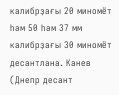калибрҙағы 20 миномёт һәм 50 һәм 37 мм калибрҙағы 30 миномёт десантлана. Канев (Днепр десант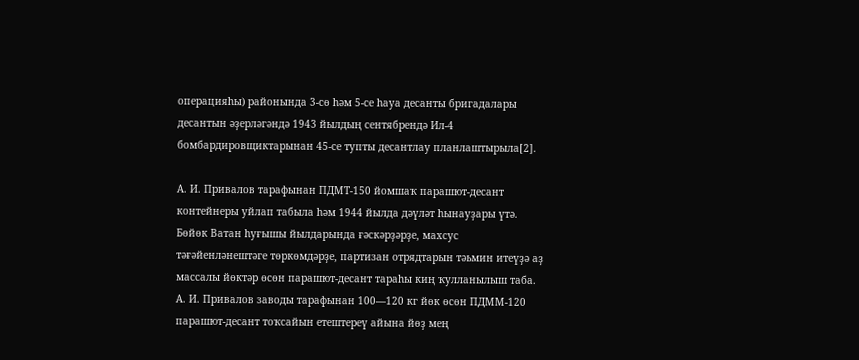операцияһы) районында 3-сө һәм 5-се һауа десанты бригадалары десантын әҙерләгәндә 1943 йылдың сентябрендә Ил-4 бомбардировщиктарынан 45-се тупты десантлау планлаштырыла[2].

А. И. Привалов тарафынан ПДМТ-150 йомшаҡ парашют-десант контейнеры уйлап табыла һәм 1944 йылда дәүләт һынауҙары үтә. Бөйөк Ватан һуғышы йылдарында ғәскәрҙәрҙе, махсус тәғәйенләнештәге төркөмдәрҙе, партизан отрядтарын тәьмин итеүҙә аҙ массалы йөктәр өсөн парашют-десант тараһы киң ҡулланылыш таба. А. И. Привалов заводы тарафынан 100—120 кг йөк өсөн ПДММ-120 парашют-десант тоҡсайын етештереү айына йөҙ мең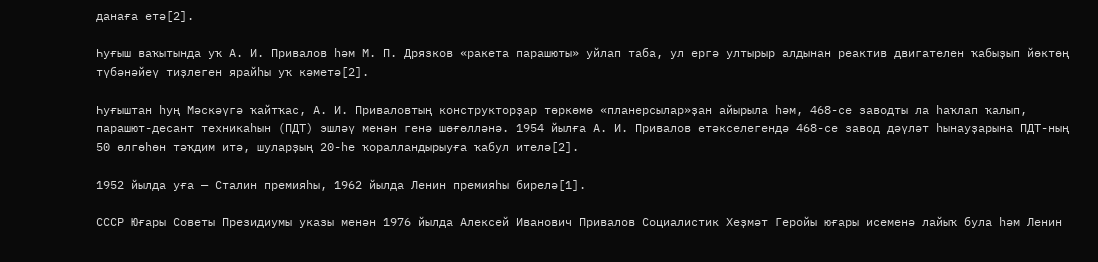данаға етә[2].

Һуғыш ваҡытында уҡ А. И. Привалов һәм М. П. Дрязков «ракета парашюты» уйлап таба, ул ергә ултырыр алдынан реактив двигателен ҡабыҙып йөктөң түбәнәйеү тиҙлеген ярайһы уҡ кәметә[2].

Һуғыштан һуң Мәскәүгә ҡайтҡас, А. И. Приваловтың конструкторҙар төркөмө «планерсылар»ҙан айырыла һәм, 468-се заводты ла һаҡлап ҡалып, парашют-десант техникаһын (ПДТ) эшләү менән генә шөғөлләнә. 1954 йылға А. И. Привалов етәкселегендә 468-се завод дәүләт һынауҙарына ПДТ-ның 50 өлгөһөн тәҡдим итә, шуларҙың 20-һе ҡоралландырыуға ҡабул ителә[2].

1952 йылда уға — Сталин премияһы, 1962 йылда Ленин премияһы бирелә[1].

СССР Юғары Советы Президиумы указы менән 1976 йылда Алексей Иванович Привалов Социалистик Хеҙмәт Геройы юғары исеменә лайыҡ була һәм Ленин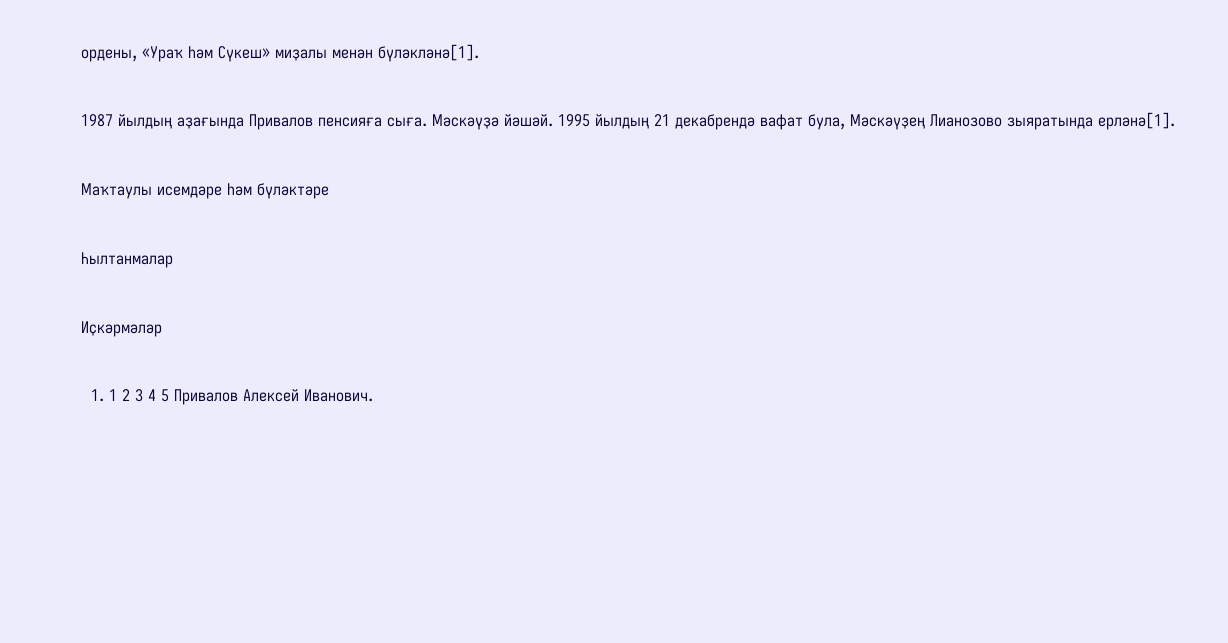ордены, «Ураҡ һәм Сүкеш» миҙалы менән бүләкләнә[1].

1987 йылдың аҙағында Привалов пенсияға сыға. Мәскәүҙә йәшәй. 1995 йылдың 21 декабрендә вафат була, Мәскәүҙең Лианозово зыяратында ерләнә[1].

Маҡтаулы исемдәре һәм бүләктәре

Һылтанмалар

Иҫкәрмәләр

  1. 1 2 3 4 5 Привалов Алексей Иванович.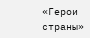«Герои страны»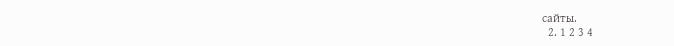сайты.
  2. 1 2 3 4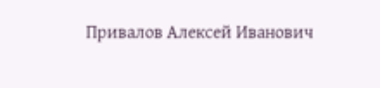Привалов Алексей Иванович